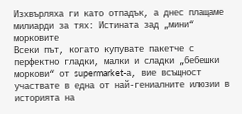Изхвърляха ги като отпадък, а днес плащаме милиарди за тях: Истината зад „мини“ морковите
Всеки път, когато купувате пакетче с перфектно гладки, малки и сладки „бебешки моркови“ от supermarket-а, вие всъщност участвате в една от най-гениалните илюзии в историята на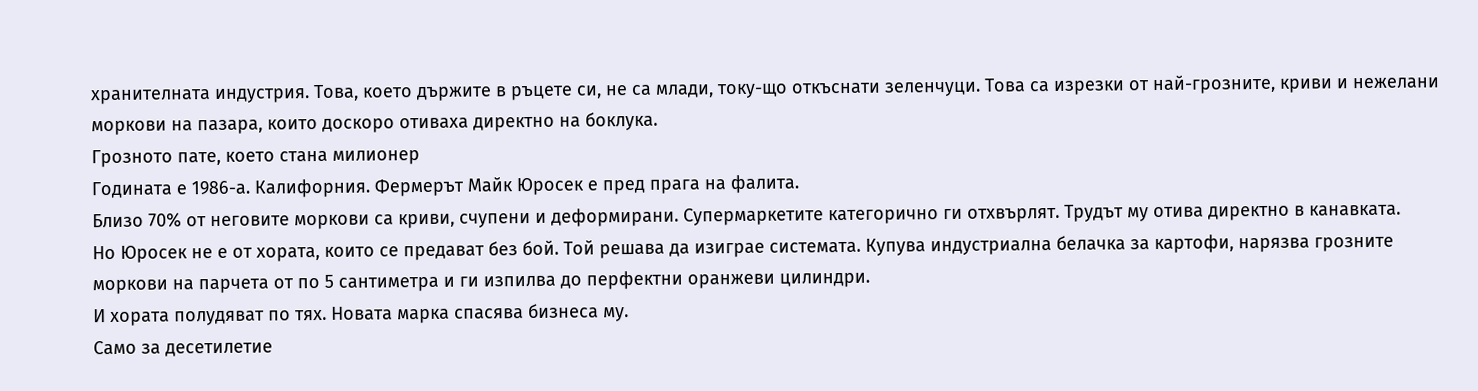хранителната индустрия. Това, което държите в ръцете си, не са млади, току-що откъснати зеленчуци. Това са изрезки от най-грозните, криви и нежелани моркови на пазара, които доскоро отиваха директно на боклука.
Грозното пате, което стана милионер
Годината е 1986-а. Калифорния. Фермерът Майк Юросек е пред прага на фалита.
Близо 70% от неговите моркови са криви, счупени и деформирани. Супермаркетите категорично ги отхвърлят. Трудът му отива директно в канавката.
Но Юросек не е от хората, които се предават без бой. Той решава да изиграе системата. Купува индустриална белачка за картофи, нарязва грозните моркови на парчета от по 5 сантиметра и ги изпилва до перфектни оранжеви цилиндри.
И хората полудяват по тях. Новата марка спасява бизнеса му.
Само за десетилетие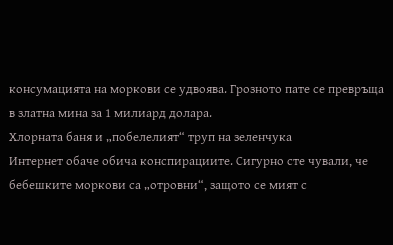консумацията на моркови се удвоява. Грозното пате се превръща в златна мина за 1 милиард долара.
Хлорната баня и „побелелият“ труп на зеленчука
Интернет обаче обича конспирациите. Сигурно сте чували, че бебешките моркови са „отровни“, защото се мият с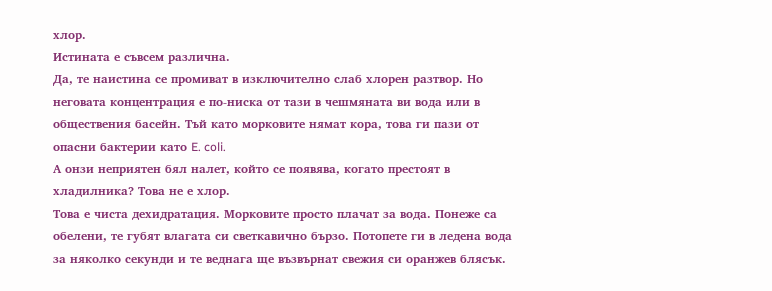хлор.
Истината е съвсем различна.
Да, те наистина се промиват в изключително слаб хлорен разтвор. Но неговата концентрация е по-ниска от тази в чешмяната ви вода или в обществения басейн. Тъй като морковите нямат кора, това ги пази от опасни бактерии като E. coli.
А онзи неприятен бял налет, който се появява, когато престоят в хладилника? Това не е хлор.
Това е чиста дехидратация. Морковите просто плачат за вода. Понеже са обелени, те губят влагата си светкавично бързо. Потопете ги в ледена вода за няколко секунди и те веднага ще възвърнат свежия си оранжев блясък.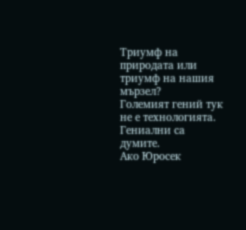Триумф на природата или триумф на нашия мързел?
Големият гений тук не е технологията. Гениални са думите.
Ако Юросек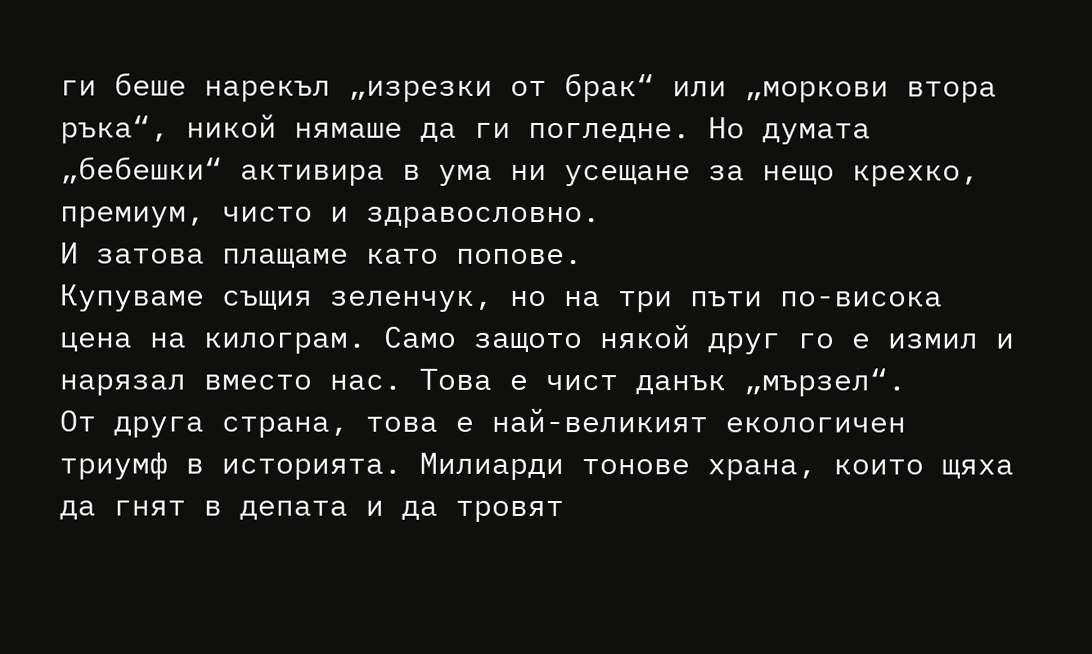ги беше нарекъл „изрезки от брак“ или „моркови втора ръка“, никой нямаше да ги погледне. Но думата „бебешки“ активира в ума ни усещане за нещо крехко, премиум, чисто и здравословно.
И затова плащаме като попове.
Купуваме същия зеленчук, но на три пъти по-висока цена на килограм. Само защото някой друг го е измил и нарязал вместо нас. Това е чист данък „мързел“.
От друга страна, това е най-великият екологичен триумф в историята. Милиарди тонове храна, които щяха да гнят в депата и да тровят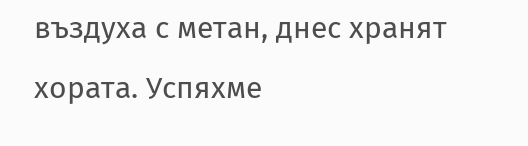въздуха с метан, днес хранят хората. Успяхме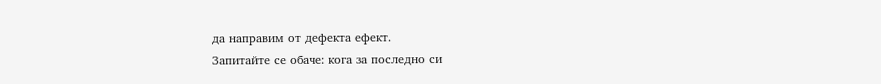да направим от дефекта ефект.
Запитайте се обаче: кога за последно си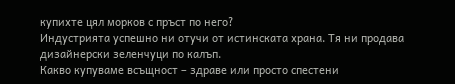купихте цял морков с пръст по него?
Индустрията успешно ни отучи от истинската храна. Тя ни продава дизайнерски зеленчуци по калъп.
Какво купуваме всъщност – здраве или просто спестени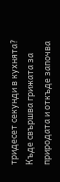тридесет секунди в кухнята?
Къде свършва грижата за природата и откъде започва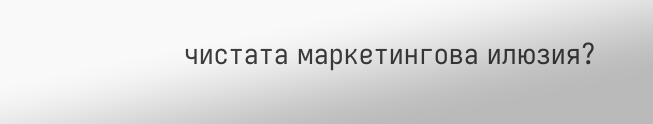чистата маркетингова илюзия?